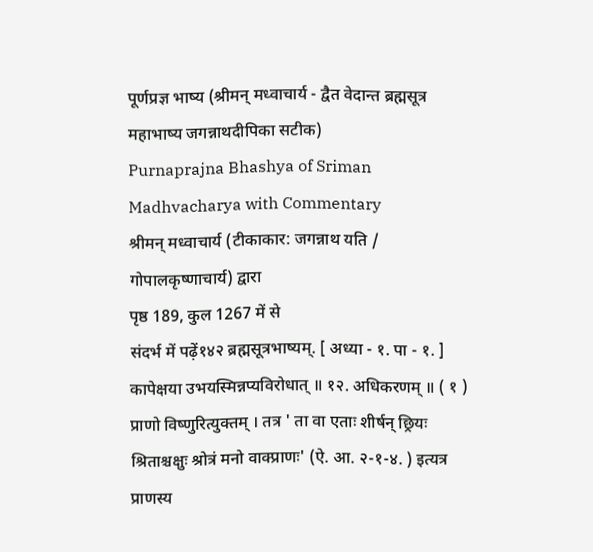पूर्णप्रज्ञ भाष्य (श्रीमन् मध्वाचार्य - द्वैत वेदान्त ब्रह्मसूत्र महाभाष्य जगन्नाथदीपिका सटीक)
Purnaprajna Bhashya of Sriman Madhvacharya with Commentary
श्रीमन् मध्वाचार्य (टीकाकार: जगन्नाथ यति / गोपालकृष्णाचार्य) द्वारा
पृष्ठ 189, कुल 1267 में से
संदर्भ में पढ़ें१४२ ब्रह्मसूत्रभाष्यम्. [ अध्या - १. पा - १. ] कापेक्षया उभयस्मिन्नप्यविरोधात् ॥ १२. अधिकरणम् ॥ ( १ ) प्राणो विष्णुरित्युक्तम् । तत्र ' ता वा एताः शीर्षन् छ्रियः श्रिताश्चक्षुः श्रोत्रं मनो वाक्प्राणः' (ऐ. आ. २-१-४. ) इत्यत्र प्राणस्य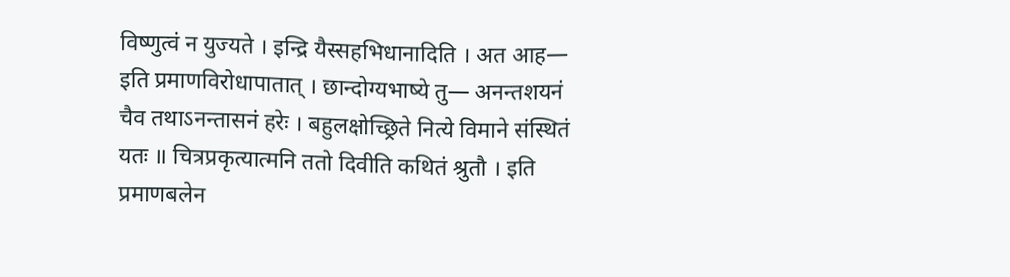विष्णुत्वं न युज्यते । इन्द्रि यैस्सहभिधानादिति । अत आह— इति प्रमाणविरोधापातात् । छान्दोग्यभाष्ये तु— अनन्तशयनं चैव तथाऽनन्तासनं हरेः । बहुलक्षोच्छ्रिते नित्ये विमाने संस्थितं यतः ॥ चित्रप्रकृत्यात्मनि ततो दिवीति कथितं श्रुतौ । इति प्रमाणबलेन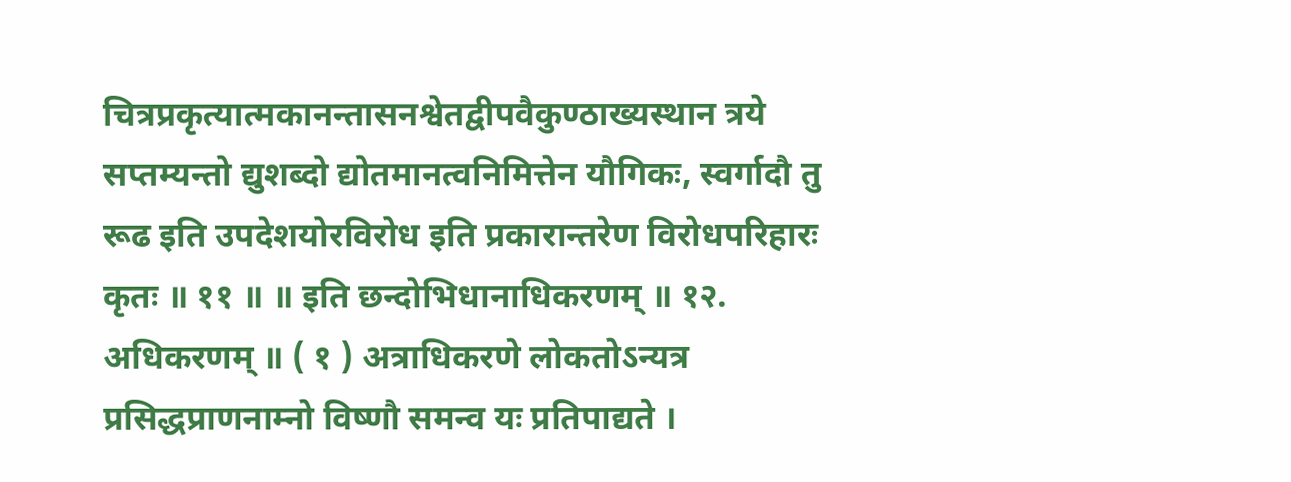चित्रप्रकृत्यात्मकानन्तासनश्वेतद्वीपवैकुण्ठाख्यस्थान त्रये सप्तम्यन्तो द्युशब्दो द्योतमानत्वनिमित्तेन यौगिकः, स्वर्गादौ तु रूढ इति उपदेशयोरविरोध इति प्रकारान्तरेण विरोधपरिहारः कृतः ॥ ११ ॥ ॥ इति छन्दोभिधानाधिकरणम् ॥ १२. अधिकरणम् ॥ ( १ ) अत्राधिकरणे लोकतोऽन्यत्र प्रसिद्धप्राणनाम्नो विष्णौ समन्व यः प्रतिपाद्यते ।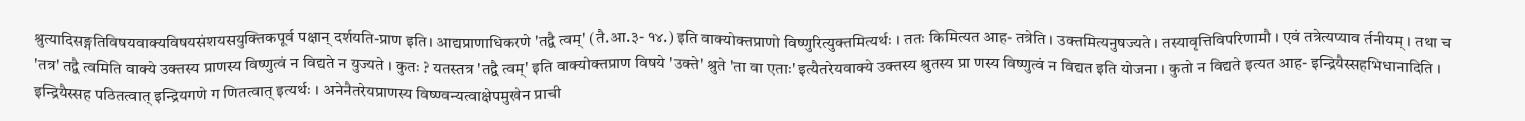श्रुत्यादिसङ्गतिविषयवाक्यविषयसंशयसयुक्तिकपूर्व पक्षान् दर्शयति-प्राण इति। आद्यप्राणाधिकरणे 'तद्वै त्वम्' (तै.आ.३- १४.) इति वाक्योक्तप्राणो विष्णुरित्युक्तमित्यर्थः । ततः किमित्यत आह- तत्रेति । उक्तमित्यनुषज्यते । तस्यावृत्तिविपरिणामौ । एवं तत्रेत्यप्याव र्तनीयम् । तथा च 'तत्र' तद्वै त्वमिति वाक्ये उक्तस्य प्राणस्य विष्णुत्वं न विद्यते न युज्यते । कुतः ? यतस्तत्र 'तद्वै त्वम्' इति वाक्योक्तप्राण विषये 'उक्ते' श्रुते 'ता वा एताः' इत्यैतरेयवाक्ये उक्तस्य श्रुतस्य प्रा णस्य विष्णुत्वं न विद्यत इति योजना । कुतो न विद्यते इत्यत आह- इन्द्रियैस्सहभिधानादिति । इन्द्रियैस्सह पठितत्वात् इन्द्रियगणे ग णितत्वात् इत्यर्थः । अनेनैतरेयप्राणस्य विष्ण्वन्यत्वाक्षेपमुखेन प्राची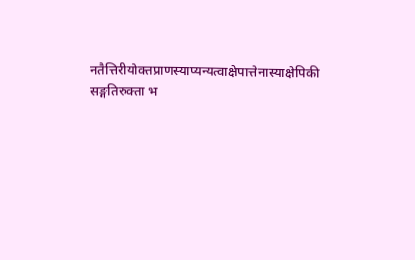नतैत्तिरीयोक्तप्राणस्याप्यन्यत्वाक्षेपात्तेनास्याक्षेपिकी सङ्गतिरुक्ता भ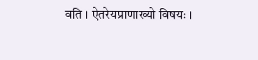वति । ऐतरेयप्राणाख्यो विषयः ।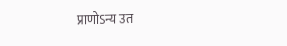प्राणोऽन्य उत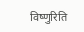विष्णुरिति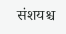संशयश्च